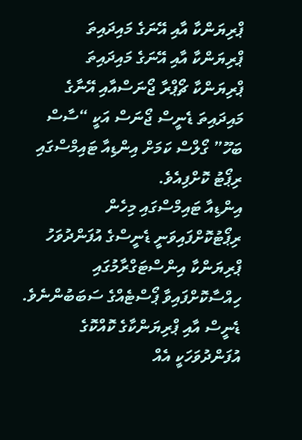ޕްރިޔަންކާ އާއި އޭނަގެ މައިދައިތަ
ޕްރިޔަންކާ އާއި އޭނަގެ މައިދައިތަ
ޕްރިޔަންކާ ޗޯޕްރާ ޖޯނަސްއާއި އޭނާގެ މައިދައިތަ ޑެނީސް ޖޯނަސް އަކީ “ސާސް ބަހޫ” ގޯލްސް ކަމަށް އިންޑިއާ ޓައިމްސްގައި ރިޕޯޓު ކޮށްފިއެވެ.
އިންޑިއާ ޓައިމްސްގައި މިހެން ރިޕޯޓުކޮށްފައިވަނީ ޑެނީސްގެ އުފަންދުވަހު ޕްރިޔަންކާ އިންސްޓަގްރާމުގައި ހިއްސާކޮށްފައިވާ ޕޯސްޓެއްގެ ސަބަބުންނެވެ. ޑެނީސް އާއި ޕްރިޔަންކާގެ ކޮއްކޮގެ އުފަންދުވަހަކީ އެއް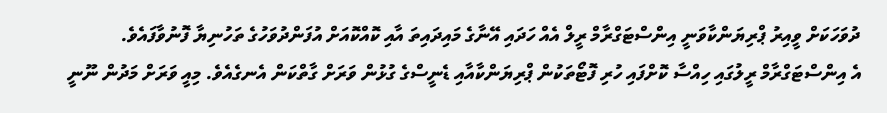ދުވަހަކަށް ވީއިރު ޕްރިޔަންކާވަނީ އިންސްޓަގްރާމް ރީލް އެއް ހަދައި އޭނާގެ މައިދައިތަ އާއި ކޮއްކޮއަށް އުފަންދުވަހުގެ ތަހުނިޔާ ފޮނުވާފައެވެ.
އެ އިންސްޓަގްރާމް ރީލުގައި ހިއްސާ ކޮށްފައި ހުރި ފޮޓޯތަކުން ޕްރިޔަންކާއާއި ޑެނީސްގެ ގުޅުން ވަރަށް ގާތްކަން އެނގެއެވެ. މިއީ ވަރަށް މަދުން ނޫނީ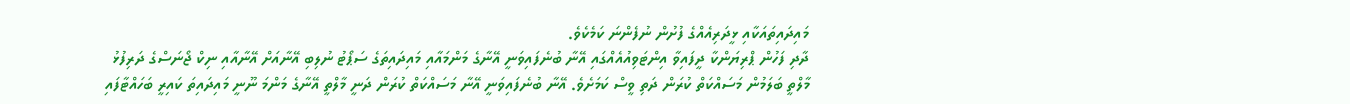މައިދައިތައަކާއި ޅީދަރިއެއްގެ ފުށުން ނުފެންނަ ކަމެކެވެ.
ދާދި ފަހުން ޕްރިޔަންކާ ދީފައިވާ އިންޓަވިއުއެއްގައި އޭނާ ބުނެފައިވަނީ އޭނާގެ މަންމައާއި މައިދައިތަގެ ސަޕޯޓު ނުލިބި އޭނާއަށް އޭނާއާއި ނިކް ޖޯނަސްގެ ދަރިފުޅު މާލްތީ ބަލަމުން މަސައްކަތް ކުރަން ދަތި ވީސް ކަމަށެވެ. އޭނާ ބުނެފައިވަނީ އޭނާ މަސައްކަތް ކުރަން ދަނީ މާލްތީ އޭނާގެ މަންމަ ނޫނީ މައިދައިތަ ކައިރީ ބަހައްޓާފައި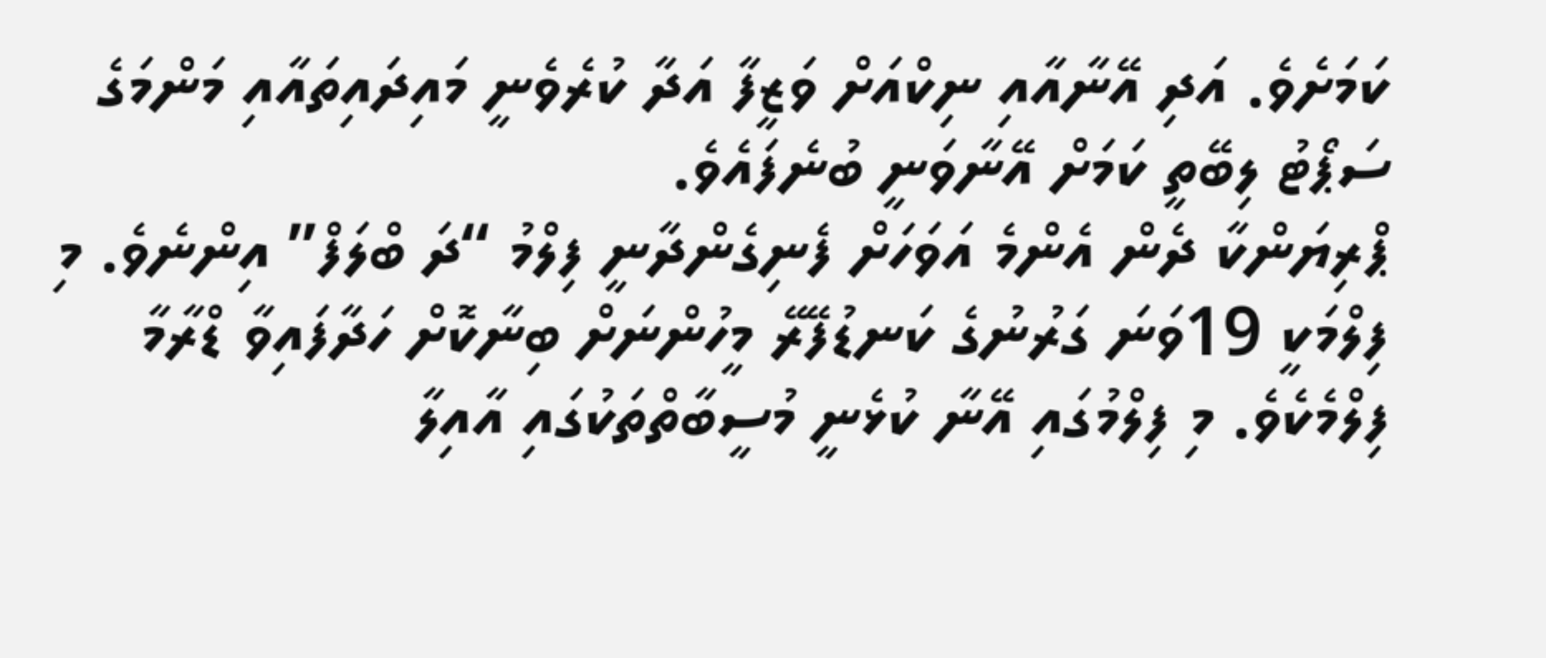ކަމަށެވެ. އަދި އޭނާއާއި ނިކްއަށް ވަޒީފާ އަދާ ކުރެވެނީ މައިދައިތައާއި މަންމަގެ ސަޕޯޓު ލިބޭތީ ކަމަށް އޭނާވަނީ ބުނެފައެވެ.
ޕްރިޔަންކާ ދެން އެންމެ އަވަހަށް ފެނިގެންދާނީ ފިލްމު “ދަ ބްލަފް” އިންނެވެ. މި ފިލްމަކީ 19ވަނަ ގަރުނުގެ ކަނޑުފޭރޭ މީހުންނަށް ބިނާކޮށް ހަދާފައިވާ ޑްރާމާ ފިލްމެކެވެ. މި ފިލްމުގައި އޭނާ ކުޅެނީ މުސީބާތްތަކުގައި އާއިލާ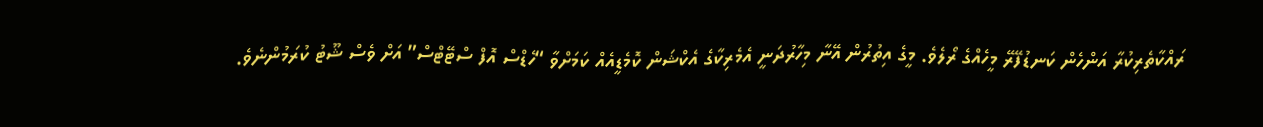ރައްކާތެރިކުރާ އަންހެން ކަނޑުފޭރޭ މީހެއްގެ ރޯލެވެ. މީގެ އިތުރުން އޭނާ މިހާރުދަނީ އެމެރިކާގެ އެކްޝަން ކޮމެޑީއެއް ކަމަށްވާ “ހެޑްސް އޮފް ސްޓޭޓްސް” އަށް ވެސް ޝޫޓު ކުރަމުންނެވެ.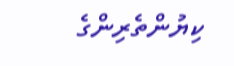ކިޔުންތެރިންގެ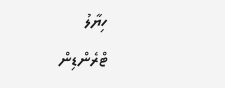ހިޔާލު
ޓްރެންޑިން